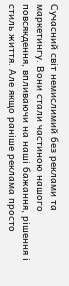Сучасний світ немислимий без реклами та маркетингу. Вони стали частиною нашого повсякдення, впливаючи на наші бажання, рішення і стиль життя. Але якщо раніше реклама просто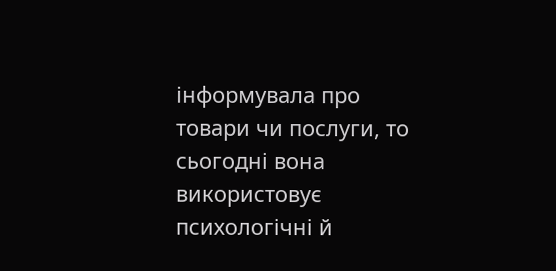інформувала про товари чи послуги, то сьогодні вона використовує психологічні й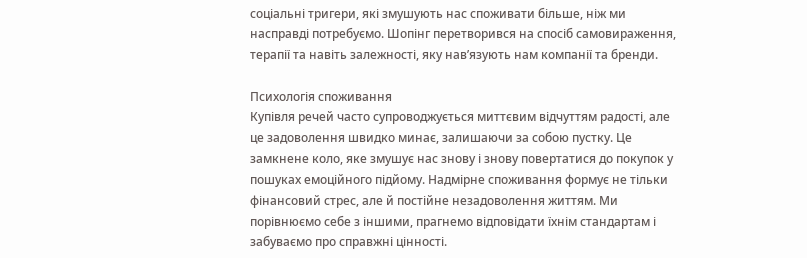соціальні тригери, які змушують нас споживати більше, ніж ми насправді потребуємо. Шопінг перетворився на спосіб самовираження, терапії та навіть залежності, яку нав’язують нам компанії та бренди.

Психологія споживання
Купівля речей часто супроводжується миттєвим відчуттям радості, але це задоволення швидко минає, залишаючи за собою пустку. Це замкнене коло, яке змушує нас знову і знову повертатися до покупок у пошуках емоційного підйому. Надмірне споживання формує не тільки фінансовий стрес, але й постійне незадоволення життям. Ми порівнюємо себе з іншими, прагнемо відповідати їхнім стандартам і забуваємо про справжні цінності.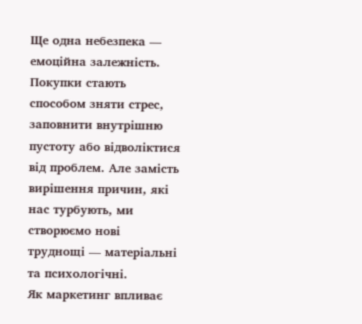Ще одна небезпека — емоційна залежність. Покупки стають способом зняти стрес, заповнити внутрішню пустоту або відволіктися від проблем. Але замість вирішення причин, які нас турбують, ми створюємо нові труднощі — матеріальні та психологічні.
Як маркетинг впливає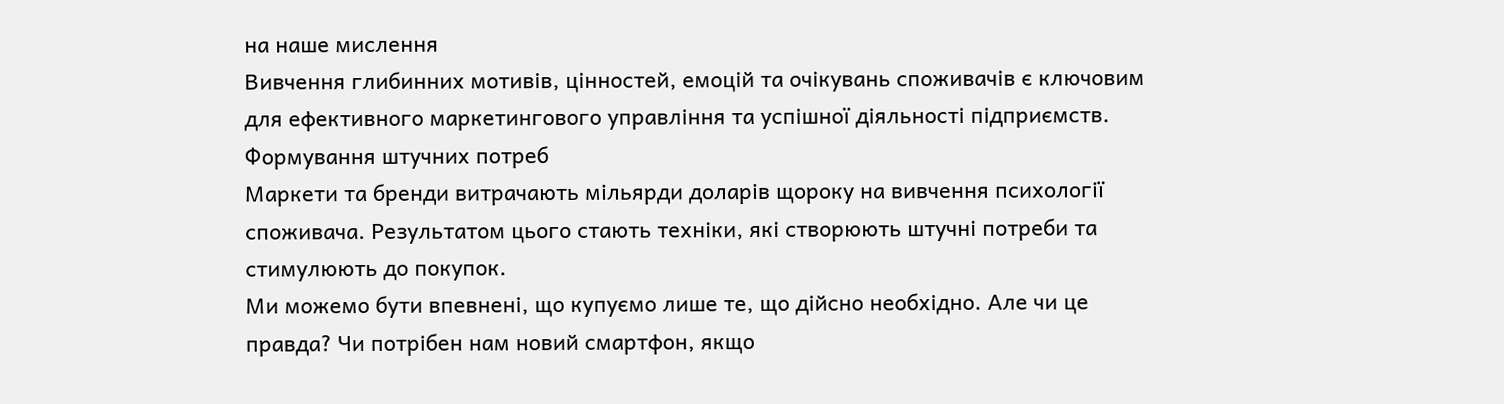на наше мислення
Вивчення глибинних мотивів, цінностей, емоцій та очікувань споживачів є ключовим для ефективного маркетингового управління та успішної діяльності підприємств.
Формування штучних потреб
Маркети та бренди витрачають мільярди доларів щороку на вивчення психології споживача. Результатом цього стають техніки, які створюють штучні потреби та стимулюють до покупок.
Ми можемо бути впевнені, що купуємо лише те, що дійсно необхідно. Але чи це правда? Чи потрібен нам новий смартфон, якщо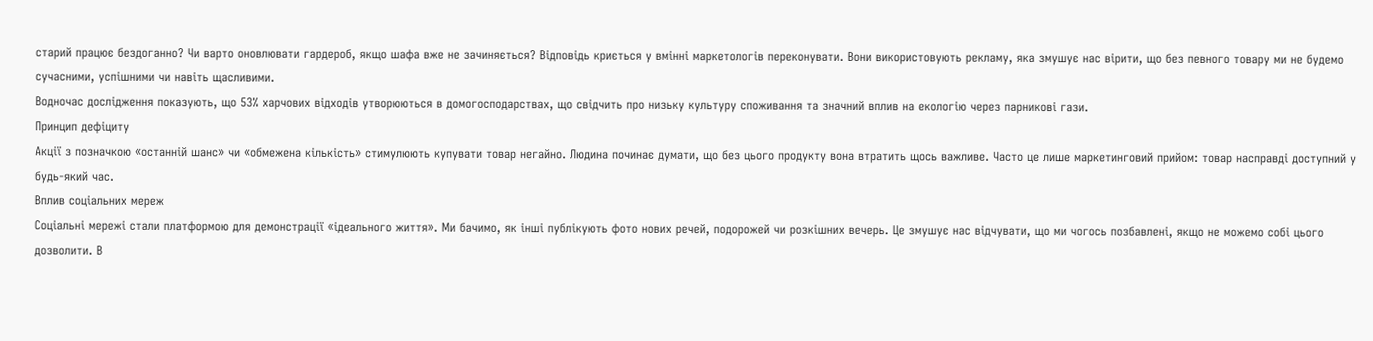старий працює бездоганно? Чи варто оновлювати гардероб, якщо шафа вже не зачиняється? Відповідь криється у вмінні маркетологів переконувати. Вони використовують рекламу, яка змушує нас вірити, що без певного товару ми не будемо сучасними, успішними чи навіть щасливими.
Водночас дослідження показують, що 53% харчових відходів утворюються в домогосподарствах, що свідчить про низьку культуру споживання та значний вплив на екологію через парникові гази.
Принцип дефіциту
Акції з позначкою «останній шанс» чи «обмежена кількість» стимулюють купувати товар негайно. Людина починає думати, що без цього продукту вона втратить щось важливе. Часто це лише маркетинговий прийом: товар насправді доступний у будь-який час.
Вплив соціальних мереж
Соціальні мережі стали платформою для демонстрації «ідеального життя». Ми бачимо, як інші публікують фото нових речей, подорожей чи розкішних вечерь. Це змушує нас відчувати, що ми чогось позбавлені, якщо не можемо собі цього дозволити. В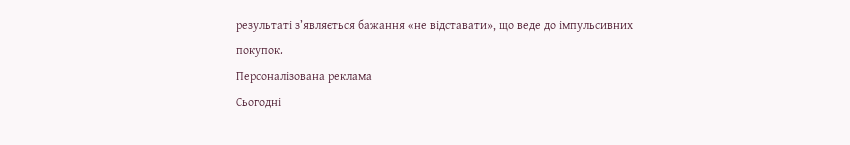результаті з’являється бажання «не відставати», що веде до імпульсивних покупок.
Персоналізована реклама
Сьогодні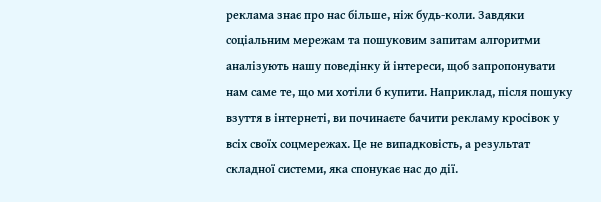реклама знає про нас більше, ніж будь-коли. Завдяки соціальним мережам та пошуковим запитам алгоритми аналізують нашу поведінку й інтереси, щоб запропонувати нам саме те, що ми хотіли б купити. Наприклад, після пошуку взуття в інтернеті, ви починаєте бачити рекламу кросівок у всіх своїх соцмережах. Це не випадковість, а результат складної системи, яка спонукає нас до дії.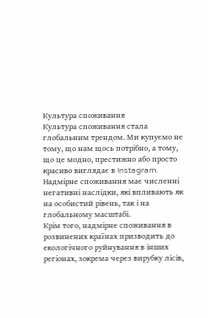Культура споживання
Культура споживання стала глобальним трендом. Ми купуємо не тому, що нам щось потрібно, а тому, що це модно, престижно або просто красиво виглядає в Instagram.
Надмірне споживання має численні негативні наслідки, які впливають як на особистий рівень, так і на глобальному масштабі.
Крім того, надмірне споживання в розвинених країнах призводить до екологічного руйнування в інших регіонах, зокрема через вирубку лісів,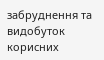забруднення та видобуток корисних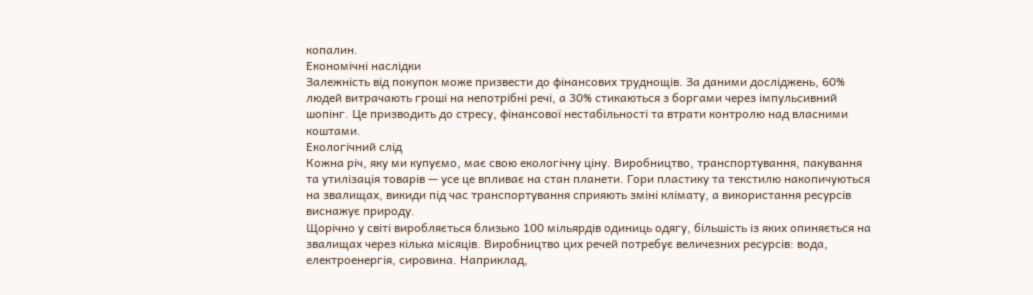копалин.
Економічні наслідки
Залежність від покупок може призвести до фінансових труднощів. За даними досліджень, 60% людей витрачають гроші на непотрібні речі, а 30% стикаються з боргами через імпульсивний шопінг. Це призводить до стресу, фінансової нестабільності та втрати контролю над власними коштами.
Екологічний слід
Кожна річ, яку ми купуємо, має свою екологічну ціну. Виробництво, транспортування, пакування та утилізація товарів — усе це впливає на стан планети. Гори пластику та текстилю накопичуються на звалищах, викиди під час транспортування сприяють зміні клімату, а використання ресурсів виснажує природу.
Щорічно у світі виробляється близько 100 мільярдів одиниць одягу, більшість із яких опиняється на звалищах через кілька місяців. Виробництво цих речей потребує величезних ресурсів: вода, електроенергія, сировина. Наприклад,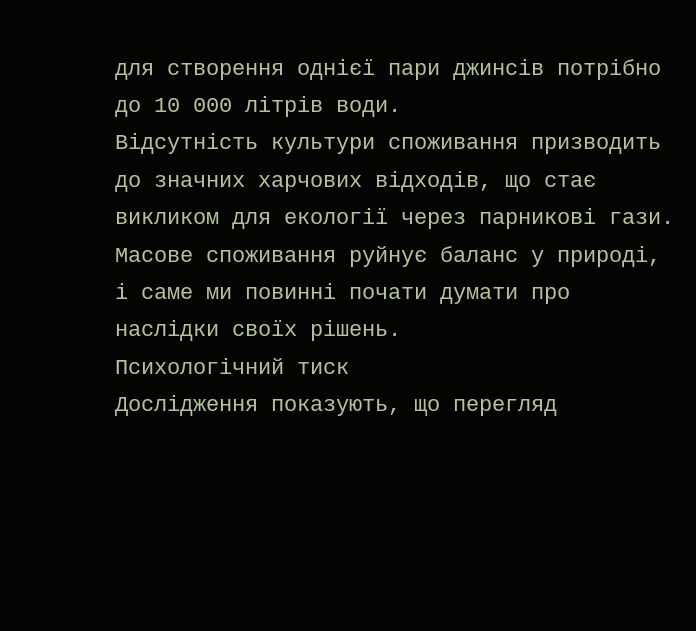для створення однієї пари джинсів потрібно до 10 000 літрів води.
Відсутність культури споживання призводить до значних харчових відходів, що стає викликом для екології через парникові гази.
Масове споживання руйнує баланс у природі, і саме ми повинні почати думати про наслідки своїх рішень.
Психологічний тиск
Дослідження показують, що перегляд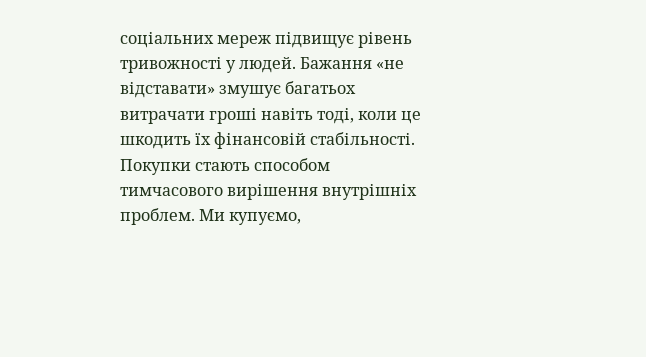соціальних мереж підвищує рівень тривожності у людей. Бажання «не відставати» змушує багатьох витрачати гроші навіть тоді, коли це шкодить їх фінансовій стабільності.
Покупки стають способом тимчасового вирішення внутрішніх проблем. Ми купуємо,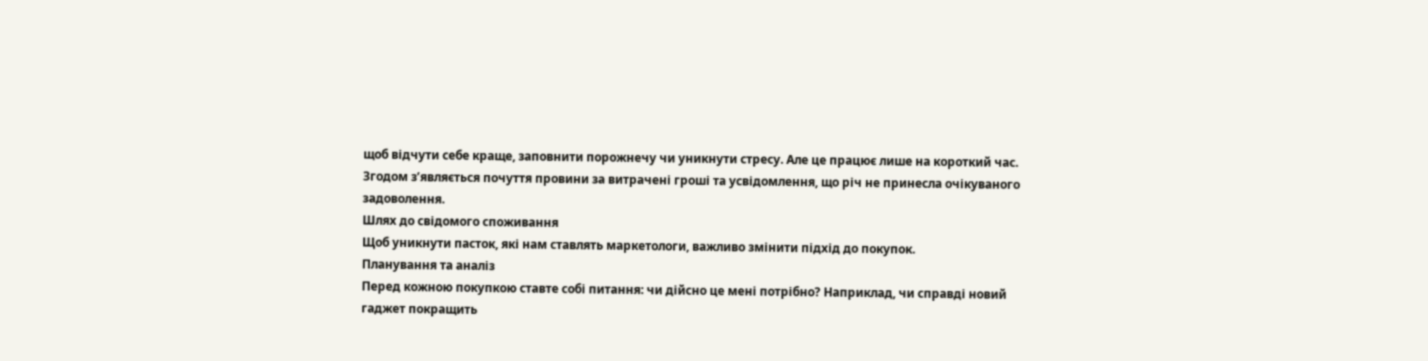щоб відчути себе краще, заповнити порожнечу чи уникнути стресу. Але це працює лише на короткий час. Згодом з’являється почуття провини за витрачені гроші та усвідомлення, що річ не принесла очікуваного задоволення.
Шлях до свідомого споживання
Щоб уникнути пасток, які нам ставлять маркетологи, важливо змінити підхід до покупок.
Планування та аналіз
Перед кожною покупкою ставте собі питання: чи дійсно це мені потрібно? Наприклад, чи справді новий гаджет покращить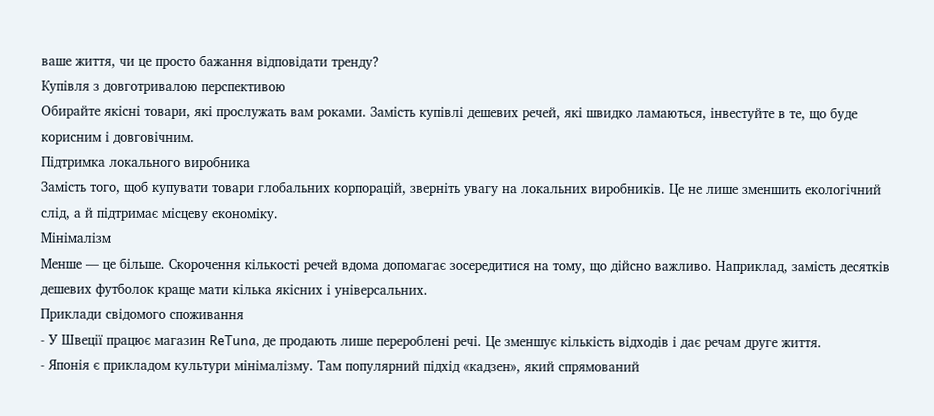ваше життя, чи це просто бажання відповідати тренду?
Купівля з довготривалою перспективою
Обирайте якісні товари, які прослужать вам роками. Замість купівлі дешевих речей, які швидко ламаються, інвестуйте в те, що буде корисним і довговічним.
Підтримка локального виробника
Замість того, щоб купувати товари глобальних корпорацій, зверніть увагу на локальних виробників. Це не лише зменшить екологічний слід, а й підтримає місцеву економіку.
Мінімалізм
Менше — це більше. Скорочення кількості речей вдома допомагає зосередитися на тому, що дійсно важливо. Наприклад, замість десятків дешевих футболок краще мати кілька якісних і універсальних.
Приклади свідомого споживання
- У Швеції працює магазин ReTuna, де продають лише перероблені речі. Це зменшує кількість відходів і дає речам друге життя.
- Японія є прикладом культури мінімалізму. Там популярний підхід «кадзен», який спрямований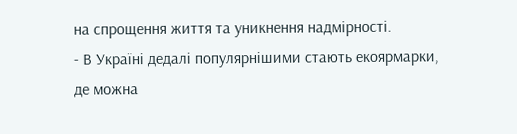на спрощення життя та уникнення надмірності.
- В Україні дедалі популярнішими стають екоярмарки, де можна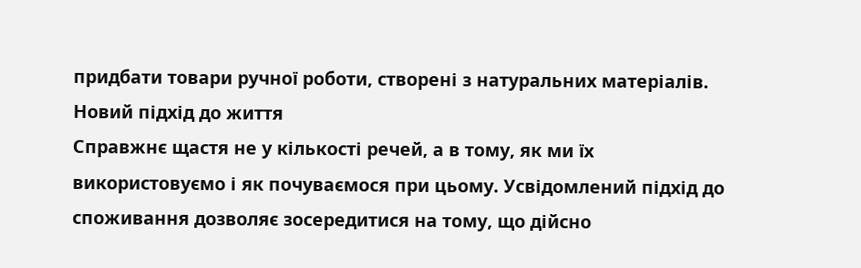придбати товари ручної роботи, створені з натуральних матеріалів.
Новий підхід до життя
Справжнє щастя не у кількості речей, а в тому, як ми їх використовуємо і як почуваємося при цьому. Усвідомлений підхід до споживання дозволяє зосередитися на тому, що дійсно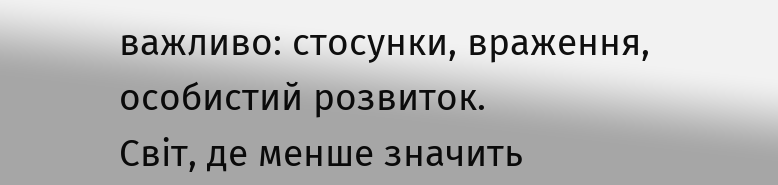важливо: стосунки, враження, особистий розвиток.
Світ, де менше значить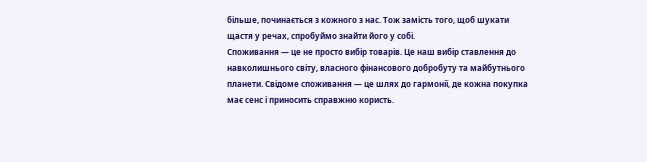більше, починається з кожного з нас. Тож замість того, щоб шукати щастя у речах, спробуймо знайти його у собі.
Споживання — це не просто вибір товарів. Це наш вибір ставлення до навколишнього світу, власного фінансового добробуту та майбутнього планети. Свідоме споживання — це шлях до гармонії, де кожна покупка має сенс і приносить справжню користь.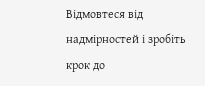Відмовтеся від надмірностей і зробіть крок до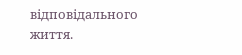відповідального життя.